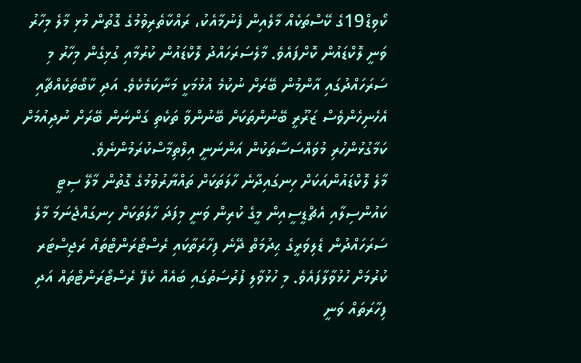ކޯވިޑް19ގެ ކޭސްތަކެއް މާލެއިން ފެނުމާއެކު، ރައްކާތެރިވުމުގެ ގޮތުން މުޅި މާލެ މިހާރު ވަނީ ލޮކްޑައުން ކޮށްފައެވެ. މާލެސަރަހައްދު ލޮކްޑައުން ކުރުމާއި ގުޅިގެން މިހާރު މި ސަރަހައްދުގައި އާންމުން ބޭރަށް ނުކުމެ އުޅުމަކީ މަނާކަމެކެވެ. އަދި ކާބޯތަކެއްޗާއި އެހެނިހެންވެސް ޒަރޫރީ ބޭނުންތަކަށް ބޭނުންވާ ތަކެތި ގަންނަން ބޭރަށް ނުދިއުމަށް ކަމާގުޅުންހުރި މުވައްސަސާތަކުން އަންނަނީ އިލްތިމާސްކުރަމުންނެވެ.
މާލެ ލޮކްޑައުންއަކަށް ހިނގައިދާނެ ހާލަތަކަށް ތައްޔާރުވުމުގެ ގޮތުން މާލޭ ސިޓީ ކައުންސިލާއި އެޗްޑީސީއިން މީގެ ކުރިން ވަނީ މިފަދަ ހާލަތަކަށް ހިނގައްޖެނަމަ މާލެ ސަރަހައްދުން ޑެލިވަރީގެ ޙިދުމަތް ދޭނެ ފިހާރަތާކައި ރެސްޓޯރަންޓްތައް ރަޖިސްޓަރ ކުރުމަށް ހުޅުވާލާފައެވެ. މި ހުޅުވާލި ފުރުސަތުގައި ބައެއް ކެފޭ ރެސްޓޯރަންޓްތައް އަދި ފިހާރަތައް ވަނީ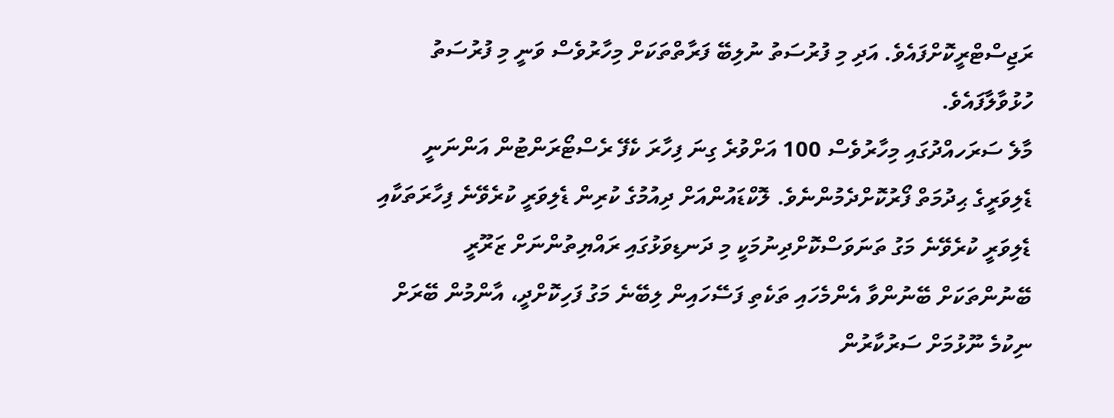ރަޖިސްޓްރީކޮށްފައެވެ. އަދި މި ފުރުސަތު ނުލިބޭ ފަރާތްތަކަށް މިހާރުވެސް ވަނީ މި ފުރުސަތު ހުޅުވާލާފައެވެ.
މާލެ ސަރަހއްދުގައި މިހާރުވެސް 100 އަށްވުރެ ގިނަ ފިހާރަ ކެފޭ ރެސްޓޯރަންޓުން އަންނަނީ ޑެލިވަރީގެ ޙިދުމަތް ފޯރުކޮށްދެމުންނެވެ. ލޮކްޑައުންއަށް ދިއުމުގެ ކުރިން ޑެލިވަރީ ކުރެވޭނެ ފިހާރަތަކާއި ޑެލިވަރީ ކުރެވޭނެ މަގު ތަނަވަސްކޮށްދިނުމަކީ މި ދަނޑިވަޅުގައި ރައްޔިތުންނަށް ޒަރޫރީ ބޭނުންތަކަށް ބޭނުންވާ އެންމެހައި ތަކެތި ފަސޭހައިން ލިބޭނެ މަގު ފަހިކޮށްދީ، އާންމުން ބޭރަށް ނިކުމެ ނޫޅުމަށް ސަރުކާރުން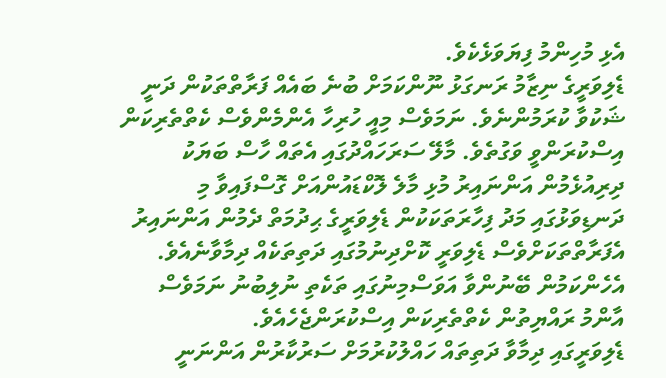އެޅި މުހިންމު ފިޔަވަޅެކެވެ.
ޑެލިވަރީގެ ނިޒާމު ރަނގަޅު ނޫންކަމަށް ބުނެ ބައެއް ފަރާތްތަކުން ދަނީ ޝަކުވާ ކުރަމުންނެވެ. ނަމަވެސް މިއީ ހުރިހާ އެންމެންވެސް ކެތްތެރިކަން އިސްކުރަންވީ ވަގުތެވެ. މާލޭ ސަރަހައްދުގައި އެތައް ހާސް ބަޔަކު ދިރިއުޅެމުން އަންނައިރު މުޅި މާލެ ލޮކްޑައުންއަށް ގޮސްފައިވާ މި ދަނޑިވަޅުގައި މަދު ފިހާރަތަކަކުން ޑެލިވަރީގެ ޙިދުމަތް ދެމުން އަންނައިރު އެފަރާތްތަކަށްވެސް ޑެލިވަރީ ކޮށްދިނުމުގައި ދަތިތަކެއް ދިމާވާނެއެވެ. އެހެންކަމުން ބޭނުންވާ އަވަސްމިނުގައި ތަކެތި ނުލިބުނު ނަމަވެސް އާންމު ރައްޔިތުން ކެތްތެރިކަން އިސްކުރަންޖެހެއެވެ.
ޑެލިވަރީގައި ދިމާވާ ދަތިތައް ހައްލުކުރުމަށް ސަރުކާރުން އަންނަނީ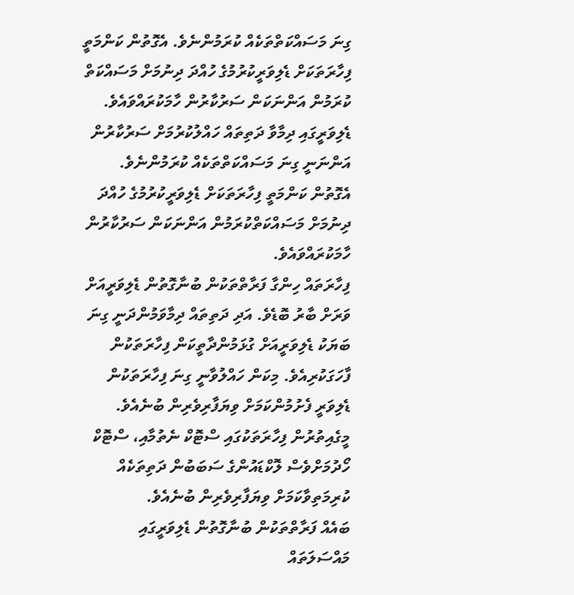ގިނަ މަސައްކަތްތަކެއް ކުރަމުންނެވެ. އެގޮތުން ކަންމަތީ ފިހާރަތަކަށް ޑެލިވަރީކުރުމުގެ ހުއްދަ ދިނުމަށް މަސައްކަތް ކުރަމުން އަންނަކަން ސަރުކާރުން ހާމަކުރައްވައެވެ.
ޑެލިވަރީގައި ދިމާވާ ދަތިތައް ހައްލުކުރުމަށް ސަރުކާރުން އަންނަނީ ގިނަ މަސައްކަތްތަކެއް ކުރަމުންނެވެ. އެގޮތުން ކަންމަތީ ފިހާރަތަކަށް ޑެލިވަރީކުރުމުގެ ހުއްދަ ދިނުމަށް މަސައްކަތްކުރަމުން އަންނަކަން ސަރުކާރުން ހާމަކުރައްވައެވެ.
ފިހާރަތައް ހިންގާ ފަރާތްތަކުން ބުނާގޮތުން ޑެލިވަރީއަށް ވަރަށް ބާރު ބޮޑެވެ. އަދި ދަތިތައް ދިމާވަމުންދަނީ ގިނަ ބަޔަކު ޑެލިވަރީއަށް ގުޅަމުންދާތީކަން ފިހާރަތަކުން ފާހަގަކުރިއެވެ. މިކަން ހައްލުވާނީ ގިނަ ފިހާރަތަކުން ޑެލިވަރީ ފެށުމުންކަމަށް ވިޔަފާރިވެރިން ބުނެއެވެ. މީގެއިތުރުން ފިހާރަތަކުގައި ސްޓޮކް ނެތުމާއި، ސްޓޮކް ހޯދުމަށްވެސް ލޮކްޑައުންގެ ސަބަބުން ދަތިތަކެއް ކުރިމަތިވާކަމަށް ވިޔަފާރިވެރިން ބުނެއެވެ.
ބައެއް ފަރާތްތަކުން ބުނާގޮތުން ޑެލިވަރީގައި މައްސަލަތައް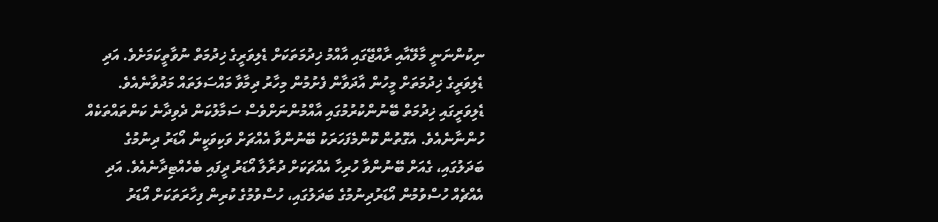ނިކުންނަނީ މާލޭއާއި ރާއްޖޭގައި އާއްމު ޚިދުމަތަކަށް ޑެލިވަރީގެ ޚިދުމަތް ނުވާތީކަމަށެވެ. އަދި ޑެލިވަރީގެ ޚިދުމަތަށް މީހުން އާދަވާން ފެށުމުން މިހާރު ދިމާވާ މައްސަލަތައް މަދުވާނެއެވެ.
ޑެލިވަރީގައި ޚިދުމަތް ބޭނުންކުރުމުގައި އާއްމުންނަށްވެސް ސަމާލުކަން ދެވިދާނެ ކަންތައްތަކެއް ހުންނާނެއެވެ. އެގޮތުން ކޮންމެފަހަރަކު ބޭނުންވާ އެއްޗަށް ވަކިވަކީން އޯޑަރު ދިނުމުގެ ބަދަލުގައި، ގެއަށް ބޭނުންވާ ހުރިހާ އެއްޗަކަށް ދުރާލާ އޯޑަރު ދީފައި ބެހެއްޓިދާނެއެވެ. އަދި އެއްޗެއް ހުސްވުމުން އޯޑަރުދިނުމުގެ ބަދަލުގައި، ހުސްވުމުގެ ކުރިން ފިހާރަތަކަށް އޯޑަރު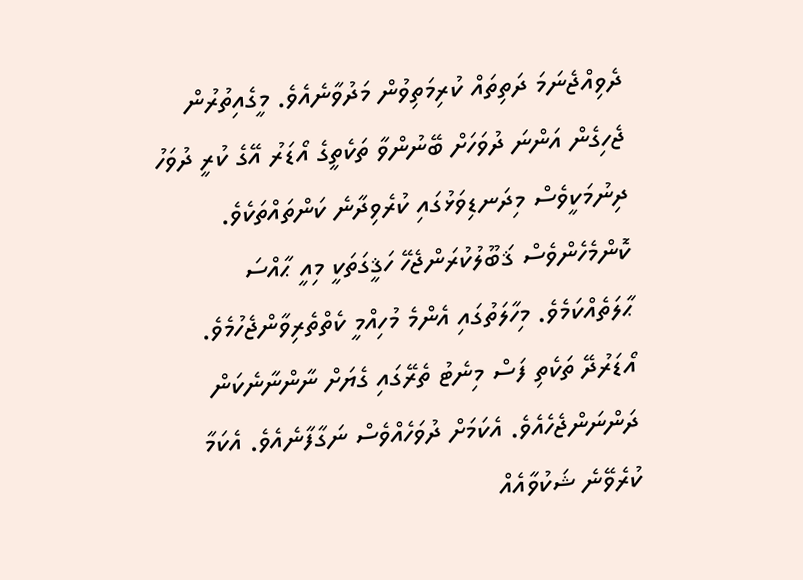ދެވިއްޖެނަމަ ދަތިތައް ކުރިމަތިވުން މަދުވާނެއެވެ. މީގެއިތުރުން ޖެހިގެން އަންނަ ދުވަހަށް ބޭނުންވާ ތަކެތީގެ އޯޑަރު އޭގެ ކުރީ ދުވަހު ދިނުމަކީވެސް މިދަނޑިވަޅުގައި ކުރެވިދާނެ ކަންތައްތަކެވެ.
ކޮންމެހެންވެސް ޤަބޫލުކުރަންޖެހޭ ހަޤީގަތަކީ މިއީ ޙާއްސަ ޙާލަތެއްކަމެވެ. މިހާލަތުގައި އެންމެ މުހިއްމީ ކެތްތެރިވާންޖެހުމެވެ. އޯޑަރުދޭ ތަކެތި ފަސް މިނެޓު ތެރޭގައި ގެޔަށް ނާންނާނެކަން ދަންނަންޖެހެއެވެ. އެކަމަށް ދުވަހެއްވެސް ނަގާފާނެއެވެ. އެކަމާ ކުރެވޭނެ ޝަކުވާއެއް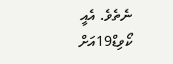ނެތެވެ. އެއީ ކޯވިޑް19އަށް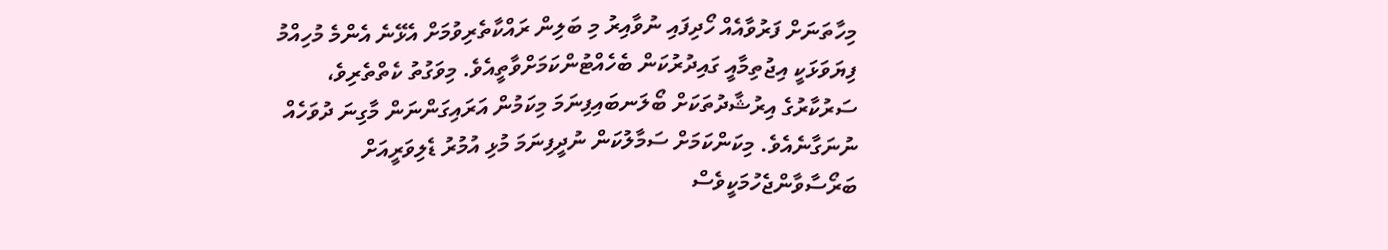މިހާތަނަށް ފަރުވާއެއް ހޯދިފައި ނުވާއިރު މި ބަލިން ރައްކާތެރިވުމަށް އެޅޭނެ އެންމެ މުހިއްމު ފިޔަވަޅަކީ އިޖުތިމާއީ ގައިދުރުކަން ބެހެއްޓުންކަމަށްވާތީއެވެ. މިވަގުތު ކެތްތެރިވެ، ސަރުކާރުގެ އިރުޝާދުތަކަށް ބޯލަނބައިފިނަމަ މިކަމުން އަރައިގަންނަން މާގިނަ ދުވަހެއް ނުނަގާނެއެވެ. މިކަންކަމަށް ސަމާލުކަން ނުދީފިނަމަ މުޅި އުމުރު ޑެލިވަރީއަށް ބަރޯސާވާންޖެހުމަކީވެސް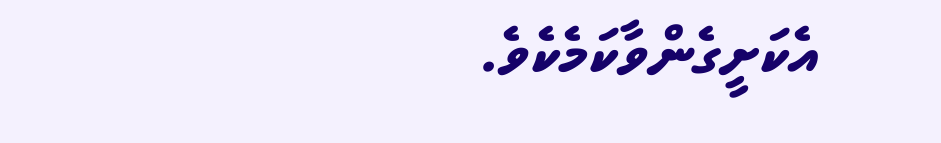އެކަށީގެންވާކަމެކެވެ.